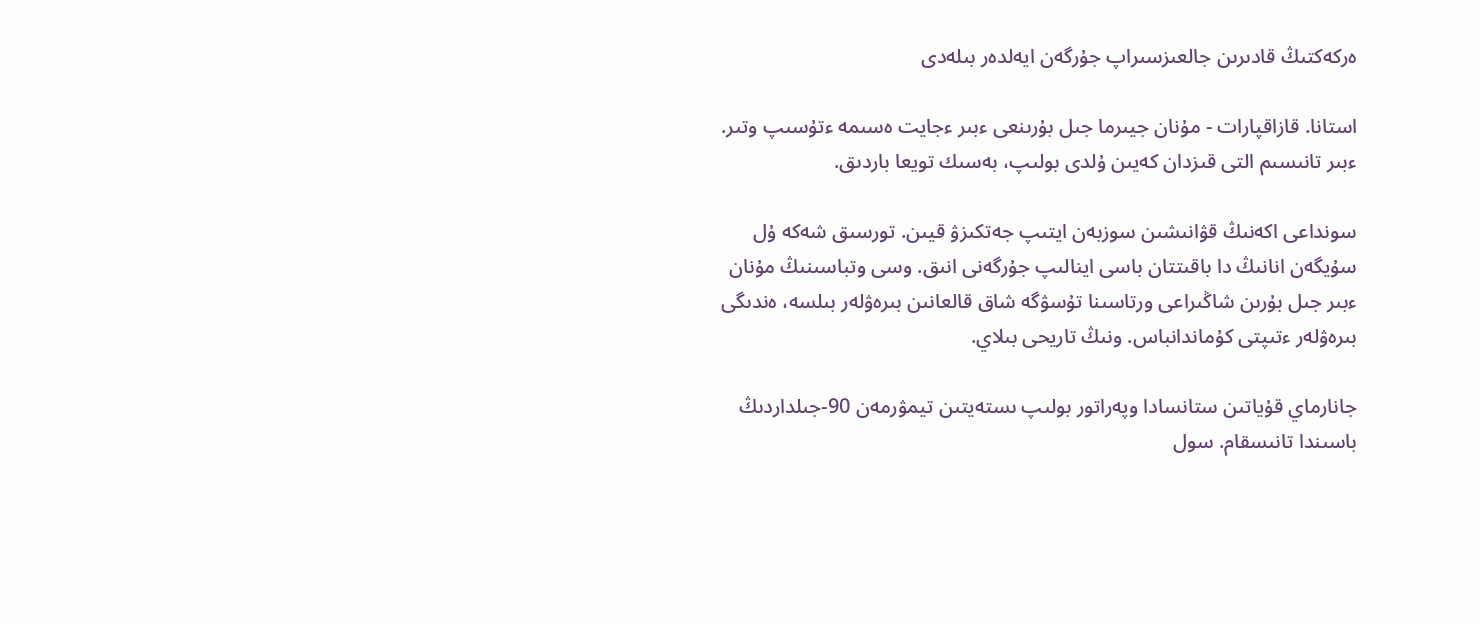ەركەكتىڭ قادىرىن جالعىزسىراپ جۇرگەن ايەلدەر بىلەدى

استانا. قازاقپارات - مۇنان جيىرما جىل بۇرىنعى ءبىر ءجايت ەسىمە ءتۇسىپ وتىر. ءبىر تانىسىم التى قىزدان كەيىن ۇلدى بولىپ، بەسىك تويعا باردىق.

سونداعى اكەنىڭ قۋانىشىن سوزبەن ايتىپ جەتكىزۋ قيىن. تورسىق شەكە ۇل سۇيگەن انانىڭ دا باقىتتان باسى اينالىپ جۇرگەنى انىق. وسى وتباسىنىڭ مۇنان ءبىر جىل بۇرىن شاڭىراعى ورتاسىنا تۇسۋگە شاق قالعانىن بىرەۋلەر بىلسە، ەندىگى بىرەۋلەر ءتىپتى كۇماندانباس. ونىڭ تاريحى بىلاي.

جانارماي قۇياتىن ستانسادا وپەراتور بولىپ ىستەيتىن تيمۋرمەن 90-جىلداردىڭ باسىندا تانىسقام. سول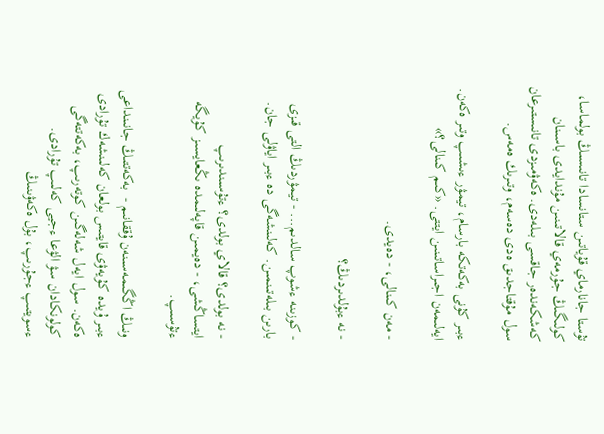تۇستا جانارماي قۇياتىن ستانسادا تانىسىڭ بولماسا، كولىگىڭ جۇرمەي قالاتىنىن مۇندايدى باسىنان كەشكەندەر جاقسى بىلەدى. ەكەۋمىزدى تانىستىرعان سول مۇقتاجدىق ەدى دەسەم، وتىرىك ەمەس.

ءبىر كۇنى بەكەتكە بارسام، تيمۋر ءىشىپ وتىر ەكەن. ايەلىمەن اجىراساتىنىن ايتتى. «كىم كىنالى؟»

- مەن كىنالى، - دەيدى.

- نە ءبۇلدىردىڭ؟

- كوزىنە ءشوپ سالدىم... - تيمۋردىڭ التى قىزى بارىن بىلەتىنمىن. كەلىنشەگى دە ءبىر اياۋلى جان.

- نە بولدى؟ قالاي بولدى؟ ءتۇسىندىرىپ ايتساڭشى، - دەيمىن قاپەلىمدە ىڭعايسىز كۇيگە ءتۇسىپ.

ونىڭ اڭگىمەسىنەن ۇققانىم -  بەكەتتىڭ جانىنداعى ءبىر ۇيدە كۇيەۋى قايتىس بولعان كەلىنشەك تۇرادى ەكەن. سول ايەل شەلەگىن كوتەرىپ، بەكەتتەگى كولونكادان سۋ الۋعا ءجيى كەلىپ تۇرادى. ءسويتىپ ءجۇرىپ، بۇل ەكەۋىنىڭ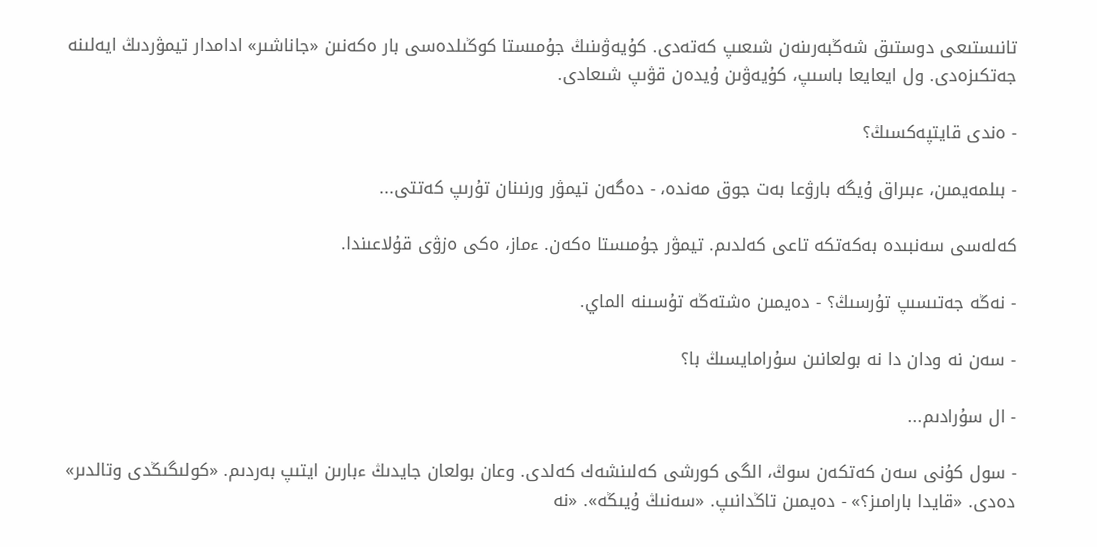تانىستىعى دوستىق شەڭبەرىنەن شىعىپ كەتەدى. كۇيەۋىنىڭ جۇمىستا كوڭىلدەسى بار ەكەنىن «جاناشىر» ادامدار تيمۋردىڭ ايەلىنە جەتكىزەدى. ول ايعايعا باسىپ، كۇيەۋىن ۇيدەن قۋىپ شىعادى.

- ەندى قايتپەكسىڭ؟

- بىلمەيمىن، ءبىراق ۇيگە بارۋعا بەت جوق مەندە، - دەگەن تيمۋر ورنىنان تۇرىپ كەتتى...

كەلەسى سەنبىدە بەكەتكە تاعى كەلدىم. تيمۋر جۇمىستا ەكەن. ءماز، ەكى ەزۋى قۇلاعىندا.

- نەڭە جەتىسىپ تۇرسىڭ؟ - دەيمىن ەشتەڭە تۇسىنە الماي.

- سەن نە ودان دا نە بولعانىن سۇرامايسىڭ با؟

- ال سۇرادىم...

- سول كۇنى سەن كەتكەن سوڭ، الگى كورشى كەلىنشەك كەلدى. وعان بولعان جايدىڭ ءبارىن ايتىپ بەردىم. «كولىگىڭدى وتالدىر» دەدى. «قايدا بارامىز؟» - دەيمىن تاڭدانىپ. «سەنىڭ ۇيىڭە». «نە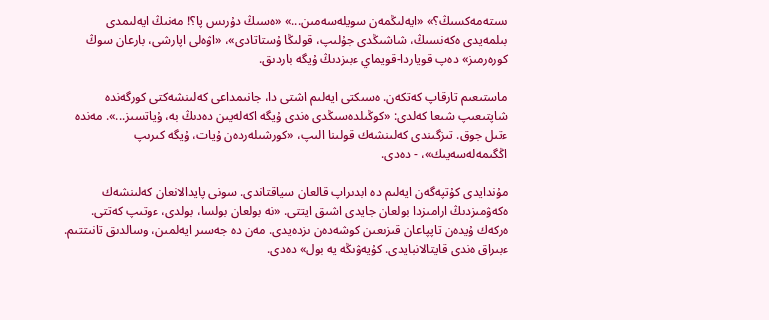ىستەمەكسىڭ؟» «ايەلىڭمەن سويلەسەمىن...» «ەسىڭ دۇرىس پا؟! مەنىڭ ايەلىمدى بىلمەيدى ەكەنسىڭ، شاشىڭدى جۇلىپ، قولىڭا ۇستاتادى»، «اۋەلى اپارشى، بارعان سوڭ كورەرمىز» دەپ قوياردا-قويماي ءبىزدىڭ ۇيگە باردىق.

ماستىعىم تارقاپ كەتكەن. ەسىكتى ايەلىم اشتى دا، جانىمداعى كەلىنشەكتى كورگەندە شاپتىعىپ شىعا كەلدى: «كوڭىلدەسىڭدى ەندى ۇيگە اكەلەيىن دەدىڭ بە، ۇياتسىز...». مەندە ءتىل جوق. تىزگىندى كەلىنشەك قولىنا الىپ، «كورشىلەردەن ۇيات، ۇيگە كىرىپ اڭگىمەلەسەيىك»، - دەدى.

مۇندايدى كۇتپەگەن ايەلىم دە ابدىراپ قالعان سياقتاندى. سونى پايدالانعان كەلىنشەك ەكەۋمىزدىڭ ارامىزدا بولعان جايدى اشىق ايتتى. «نە بولعان بولسا، بولدى، ءوتىپ كەتتى. ەركەك ۇيدەن تاپپاعان قىزىعىن كوشەدەن ىزدەيدى. مەن دە جەسىر ايەلمىن، وسالدىق تانىتتىم. ءبىراق ەندى قايتالانبايدى. كۇيەۋىڭە يە بول» دەدى.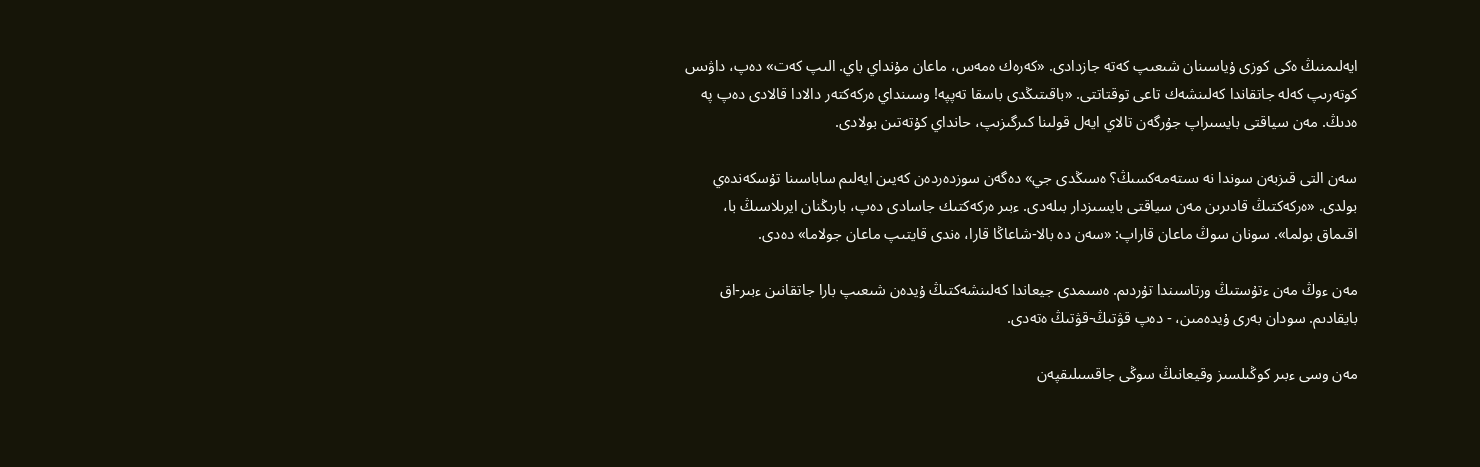ايەلىمنىڭ ەكى كوزى ۇياسىنان شىعىپ كەتە جازدادى. «كەرەك ەمەس، ماعان مۇنداي باي. الىپ كەت» دەپ، داۋىس كوتەرىپ كەلە جاتقاندا كەلىنشەك تاعى توقتاتتى. «باقىتىڭدى باسقا تەپپە! وسىنداي ەركەكتەر دالادا قالادى دەپ پە ەدىڭ. مەن سياقتى بايسىراپ جۇرگەن تالاي ايەل قولىنا كىرگىزىپ، حانداي كۇتەتىن بولادى.

سەن التى قىزبەن سوندا نە ىستەمەكسىڭ؟ ەسىڭدى جي» دەگەن سوزدەردەن كەيىن ايەلىم ساباسىنا تۇسكەندەي بولدى. «ەركەكتىڭ قادىرىن مەن سياقتى بايسىزدار بىلەدى. ءبىر ەركەكتىك جاسادى دەپ، بارىڭنان ايرىلاسىڭ با، اقىماق بولما». سونان سوڭ ماعان قاراپ: «سەن دە بالا-شاعاڭا قارا، ەندى قايتىپ ماعان جولاما» دەدى.

مەن ءوڭ مەن ءتۇستىڭ ورتاسىندا تۇردىم. ەسىمدى جيعاندا كەلىنشەكتىڭ ۇيدەن شىعىپ بارا جاتقانىن ءبىر-اق بايقادىم. سودان بەرى ۇيدەمىن، - دەپ قۋتىڭ-قۋتىڭ ەتەدى.

مەن وسى ءبىر كوڭىلسىز وقيعانىڭ سوڭى جاقسىلىقپەن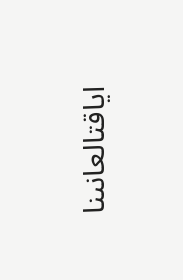اياقتالعانىنا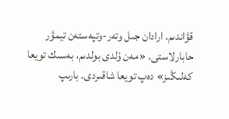قۋاندىم. ارادان جىل وتەر-وتپەستەن تيمۋر حابارلاستى. «مەن ۇلدى بولدىم، بەسىك تويعا كەلىڭىز» دەپ تويعا شاقىردى. بارىپ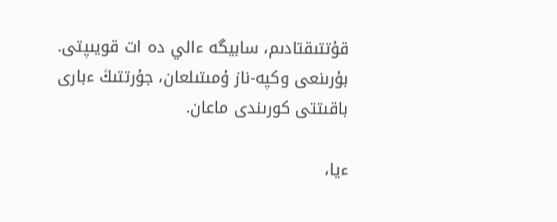قۇتتىقتادىم، سابيگە ءالي دە ات قويىپتى. بۇرىنعى وكپە-ناز ۇمىتىلعان، جۇرتتىڭ ءبارى باقىتتى كورىندى ماعان.

ءيا،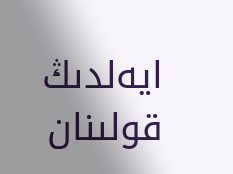ايەلدىڭ قولىنان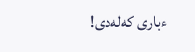ءبارى كەلەدى!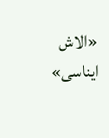«الاش ايناسى»